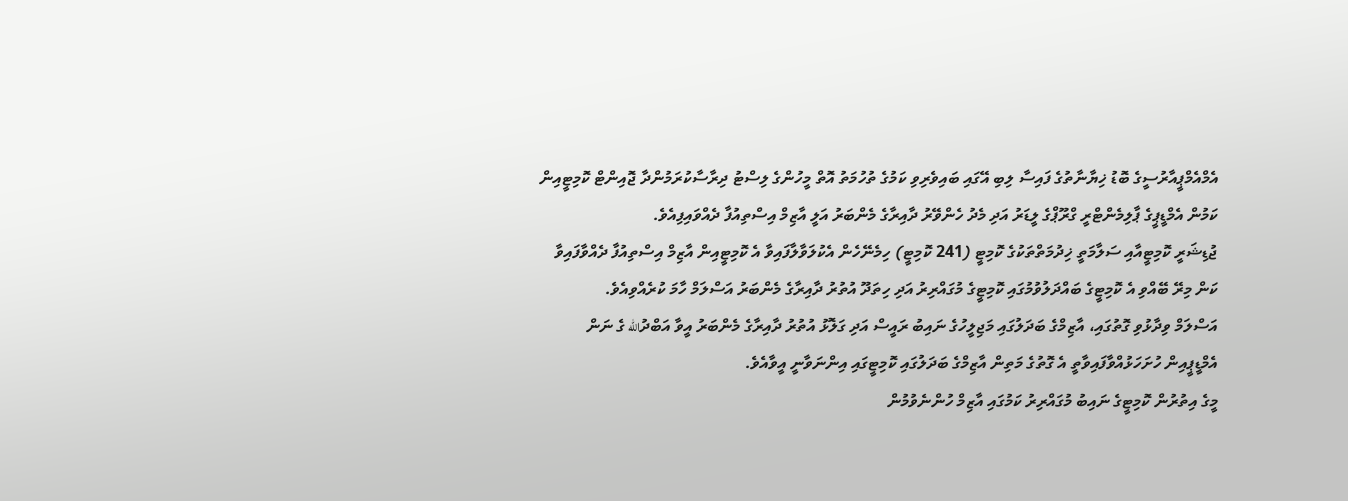އެމްއެމްޕީއާރުސީގެ ބޮޑު ޚިޔާނާތުގެ ފައިސާ ލިބި އޭގައި ބައިވެރިވި ކަމުގެ ތުހުމަތު އޮތް މީހުންގެ ލިސްޓު ދިރާސާކުރަމުންދާ ޖޮއިންޓް ކޮމިޓީއިން ކަމުން އެމްޑީޕީގެ ޕާލިމެންޓްރީ ގްރޫޕްގެ ލީޑަރު އަދި މެދު ހެންވޭރު ދާއިރާގެ މެންބަރު އަލީ އާޒިމް އިސްތިއުފާ ދެއްވައިފިއެވެ.
ޖުޑިޝަރީ ކޮމިޓީއާއި ސަލާމަތީ ޚިދުމަތްތަކުގެ ކޮމިޓީ (241 ކޮމިޓީ) ހިމެނޭހެން އެކުލަވާލާފައިވާ އެ ކޮމިޓީއިން އާޒިމް އިސްތިއުފާ ދެއްވާފައިވާ ކަން މިރޭ ބޭއްވި އެ ކޮމިޓީގެ ބައްދަލުވުމުގައި ކޮމިޓީގެ މުގައްރިރު އަދި ހިތަދޫ އުތުރު ދާއިރާގެ މެންބަރު އަސްލަމް ހާމަ ކުރެއްވިއެވެ.
އަސްލަމް ވިދާޅުވި ގޮތުގައި، އާޒިމްގެ ބަދަލުގައި މަޖިލީހުގެ ނައިބު ރައީސް އަދި ގަލޮޅު އުތުރު ދާއިރާގެ މެންބަރު އީވާ އަބްދުالله ގެ ނަން އެމްޑީޕީއިން ހުށަހަޅުއްވާފައިވާތީ އެ ގޮތުގެ މަތިން އާޒިމްގެ ބަދަލުގައި ކޮމިޓީގައި އިންނަވާނީ އީވާއެވެ.
މީގެ އިތުރުން ކޮމިޓީގެ ނައިބު މުގައްރިރު ކަމުގައި އާޒިމް ހުންނެވުމުން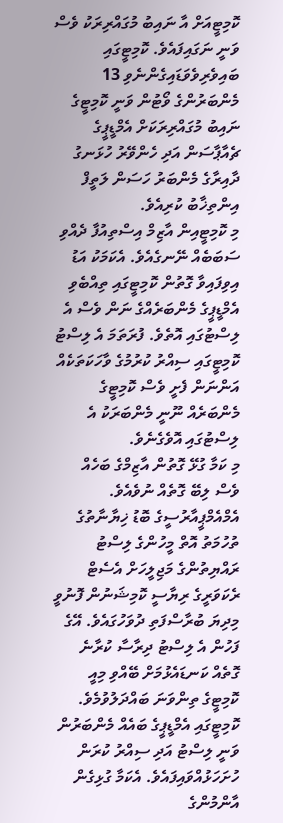ކޮމިޓީއަށް އާ ނައިބު މުގައްރިރަކު ވެސް ވަނީ ނަގައިފައެވެ. ކޮމިޓީގައި ބައިވެރިވެވަޑައިގެންނެވި 13 މެންބަރުންގެ ވޯޓުން ވަނީ ކޮމިޓީގެ ނައިބު މުގައްރިރަކަށް އެމްޑީޕީގެ ޗެއާޕާސަން އަދި ހެންވޭރު ހުޅަނގު ދާއިރާގެ މެންބަރު ހަސަން ލަތީފް އިންތިޚާބު ކުރިއެވެ.
މި ކޮމިޓީއިން އާޒިމް އިސްތިއުފާ ދެއްވި ސަބަބެއް ނޭނގެއެވެ. އެކަމަކު އަޑު އިވިފައިވާ ގޮތުން ކޮމިޓީގައި ތިއްބެވި އެމްޑީޕީގެ މެންބަރެއްގެ ނަން ވެސް އެ ލިސްޓުގައި އޮތެވެ. ފުރަތަމަ އެ ލިސްޓު ކޮމިޓީގައި ސިއްރު ކުރުމުގެ ވާހަކަތަކެއް އަންނަން ފެށީ ވެސް ކޮމިޓީގެ މެންބަރެއް ނޫނީ މެންބަރަކު އެ ލިސްޓުގައި އޮވެގެނެވެ.
މި ކަމާ ގުޅޭ ގޮތުން އާޒިމްގެ ބަހެއް ވެސް ލިބޭ ގޮތެއް ނުވެއެވެ.
އެމްއެމްޕީއާރުސީގެ ބޮޑު ޚިޔާނާތުގެ ތުހުމަތު އޮތް މީހުންގެ ލިސްޓު ރައްޔިތުންގެ މަޖިލީހަށް އެސެޓް ރެކަވަރީގެ ރިޔާސީ ކޮމިޝަނުން ފޮނުވީ މިދިޔަ ބުރާސްފަތި ދުވަހުގައެވެ. އޭގެ ފަހުން އެ ލިސްޓު ދިރާސާ ކުރާނެ ގޮތެއް ކަނޑައެޅުމަށް ބޭއްވި މިއީ ކޮމިޓީގެ ތިންވަނަ ބައްދަލުވުމެވެ. ކޮމިޓީގައި އެމްޑީޕީގެ ބައެއް މެންބަރުން ވަނީ ލިސްޓު އަދި ސިއްރު ކުރަން ހުށަހަޅުއްވައިފައެވެ. އެކަމާ ގުޅިގެން އާންމުންގެ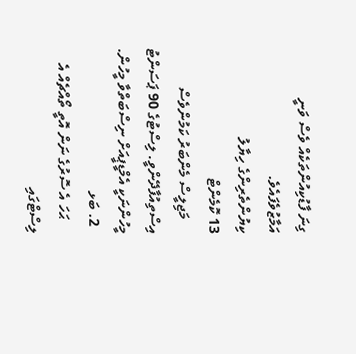ގިނަ ފާޑުކިއުންތަކެއް ވެސް ވަނީ އަމާޒުވެފައެވެ.
ކިޔުންތެރިންގެ ހިޔާލު
13 ކޮމެންޓް
    މަޖިލީސް މެންބަރު ކަމުންވެސް އިސްތިއުފާދޭންވީ. ލިސްޓުގެ 90 ޕަސަންޓު މީހުންނަކީ އެމްޑީޕީއަށް ނިސްބަތްވާ މީހުން.
  2. ބަޅ
    ޙަހަ އެ ސޮރުގެ ނަން އޮތީ ތޯއްޗެއް އެ ލިސްޓްގައި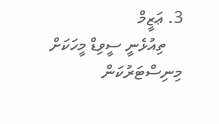3. ޢަޒީމް
    ތިއުޅެނީ ސީވިޑް މީހަކަށް މިނިސްޓަރުކަން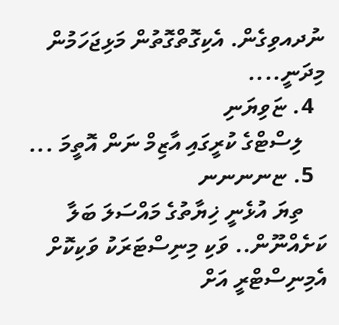ނުދއވިގެން. އެކިގޮތްގޮތުން މަޅިޖަހަމުން މިދަނީ....
  4. ޏަވިޔަނި
    ލިސްޓްގެ ކުރީގައި އާޒިމް ނަން އޮތީމަ ...
  5. ޏނނނނ
    ތިޔަ އުޅެނީ ޚިޔާތުގެ މައްސަލަ ބަލާ ކަށެއްނޫން.. ވަކި މިނިސްޓަރަކު ވަކިކޮށް އެމިނިސްޓްރީ އަށް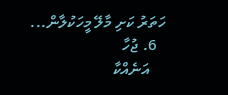ހަތަރު ކަށި މާލޭ މީހަކުލާން...
  6. ޖުހާ
    އަނެއްކާ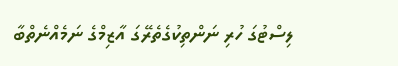ލިސްޓުގަ ހުރި ނަންތިކުގެތެރޭގަ އާޒިމްގެ ނަމެއްނެތްބާ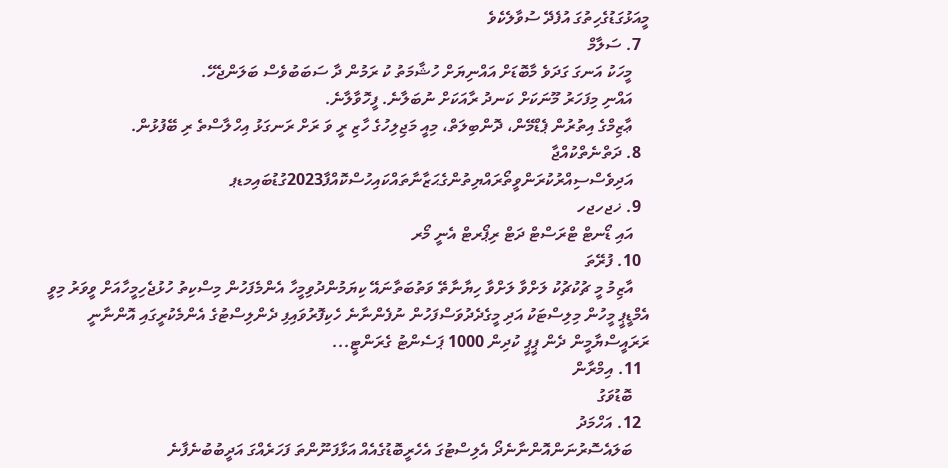މީއަޅުގަޑުގެހިތުގަ އުފެދޭ ސުވާލެކެވެ
  7. ސަލާމް
    މީހަކު އަނގަ ގަދަވެ މާބޮޑަށް އައްނިޔަށް ހުޝާމަތު ކު ރަމުން ދާ ސަބަބުވެސް ބަލަންޖެހޭ.
    އައްނި މިފަހަރު މޫނަކަށް ކަނދު ރާއަކަށް ނުބަލާނެ. ފީހޮވާލާނެ.
    ޢާޒިމްގެ އިތުރުން ޕެޑްމޭން، ދޮންބިލަތް، މިއީ މަޖިލިހުގެ ހާޒި ރީ ވަ ރަށް ރަނގަޅު އިހްލާސްތެ ރި ބޭފުޅުން.
  8. ދަތްނެތްކުއްޖާ
    އަދިވެސްސިއްރުކުރަންވީތޯރައްޔިތުންގެޙަޒާނާތައްކައިހުސްކޮއްފާ2023ގުޑުބައިމޑޕ
  9. ޚޖހޖހ
    އައި ޑޯނޓް ޓްރަސްޓް ދަޓް ރިޕޯރޓް އެނީ މޯރ
  10. ފުރޭތަ
    އާޒިމު މީ ޗުކުޗުކު ލަށްވާ ލަށްވާ ހިޔާނާތޭ ވަތުބަތާނައޭ ކިޔަމުންދުވިމީހާ އެންމެފަހުން މިސްކިތު ހުޅުޖެހިމީހާއަށް ވީވަރު މިވީ އެމްޑީޕީ މީހުން މިލިސްޓަކު އަދި މީގެދެދުވަސްފަހުން ނުފެންނާނެ ހެކިފޮރުވައިފި ދެންލިސްޓުގެ އެންމެކުރީގައި އޮންނާނީ ރަރައީސްޔާމީން ދެން ޕީޕީ ކުދިން 1000 ޕަސެންޓު ގެރަންޓީ...
  11. އިމްރާން
    ބޮޑުވަގު
  12. އަހްމަދު
    ބަލައެސޮރުނަންއޮންނާނެދޯ އެލިސްޓުގަ އެހެރީބޮޑުގެއެއް އަޅާފަނޫންތަ ފަހަރެއްގަ އަދީބުބުނެފާނެ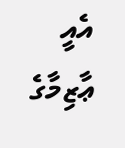އެއީ ޢާޒިމާގެ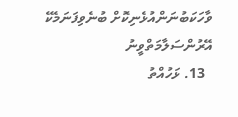ވާހަކަބުނަންއުޅެނިކޮށް ބުނެވިފަނަމެކޭ އޭރުންސަލާމަތްވީނު
  13. ޅަހުއްތު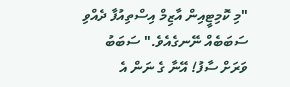"މި ކޮމިޓީއިން އާޒިމް އިސްތިއުފާ ދެއްވި ސަބަބެއް ނޭނގެއެވެ." ސަބަބު ވަރަށް ސާފު! އޭނާ ގެ ނަން އެ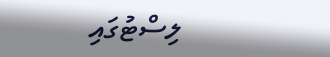ލިސްޓުގައި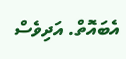އެބައޮތް. އަދިވެސް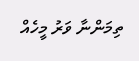ތިމަންނާ ވަރު މީހެއް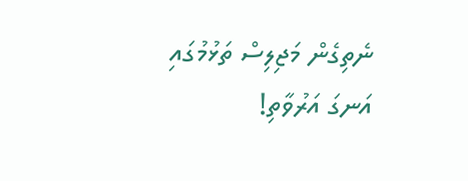ނެތިގެން މަޖިލިސް ތަޅުމުގައި އަނގަ އަރުވާތި!